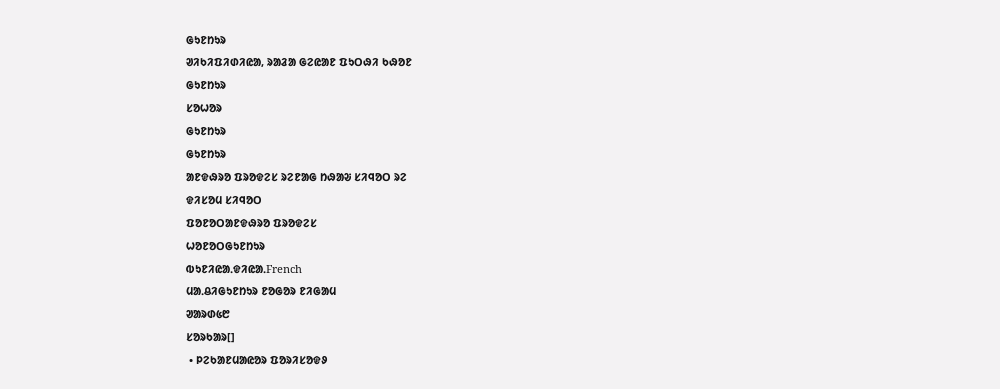ᱜᱩᱱᱴᱩᱨ
ᱣᱤᱠᱤᱯᱤᱰᱤᱭᱟ, ᱨᱟᱲᱟ ᱜᱮᱭᱟᱱ ᱯᱩᱛᱷᱤ ᱠᱷᱚᱱ
ᱜᱩᱱᱴᱩᱨ
ᱥᱚᱦᱚᱨ
ᱜᱩᱱᱴᱩᱨ
ᱜᱩᱱᱴᱩᱨ
ᱟᱱᱫᱷᱨᱚ ᱯᱨᱚᱫᱮᱥ ᱨᱮᱱᱟᱜ ᱴᱷᱟᱶ ᱥᱤᱧᱚᱛ ᱨᱮ
ᱫᱤᱥᱚᱢ ᱥᱤᱧᱚᱛ
ᱯᱚᱱᱚᱛᱟᱱᱫᱷᱨᱚ ᱯᱨᱚᱫᱮᱥ
ᱦᱚᱱᱚᱛᱜᱩᱱᱴᱩᱨ
ᱵᱩᱱᱤᱭᱟᱹᱫᱤᱭᱟᱹFrench
ᱢᱟᱹᱪᱤᱜᱩᱱᱴᱩᱨ ᱱᱚᱜᱚᱨ ᱱᱤᱜᱟᱢ
ᱣᱟᱨᱰ᱕᱘
ᱥᱚᱨᱠᱟᱨ[]
 • ᱞᱮᱠᱟᱱᱢᱟᱭᱚᱨ ᱯᱚᱨᱤᱥᱚᱫᱽ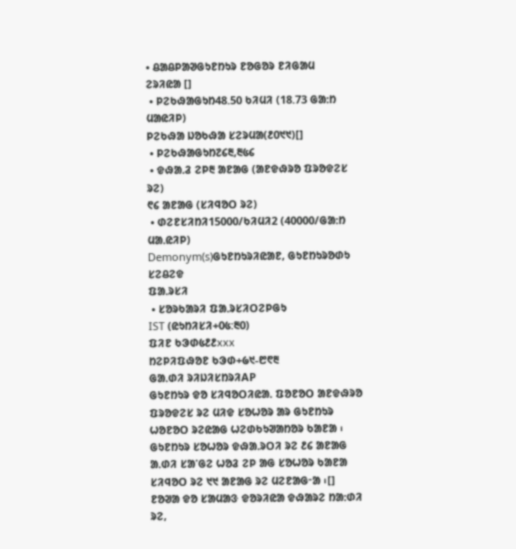• ᱪᱟᱪᱞᱟᱣᱜᱩᱱᱴᱩᱨ ᱱᱚᱜᱚᱨ ᱱᱤᱜᱟᱢ
ᱮᱨᱤᱭᱟ []
 • ᱞᱮᱠᱷᱟᱜᱩᱴ48.50 ᱠᱤᱢᱤ (18.73 ᱜᱟᱺᱴ ᱢᱟᱭᱤᱞ)
ᱞᱮᱠᱷᱟ ᱡᱚᱠᱷᱟ ᱥᱮᱨᱢᱟ(᱒᱐᱑᱑)[]
 • ᱞᱮᱠᱷᱟᱜᱩᱴ᱗᱔᱓,᱓᱕᱔
 • ᱫᱷᱟᱹᱲ ᱮᱞ᱓ ᱟᱱᱟᱜ (ᱟᱱᱫᱷᱨᱚ ᱯᱨᱚᱫᱮᱥ ᱨᱮ)
᱖᱔ ᱟᱱᱟᱜ (ᱥᱤᱧᱚᱛ ᱨᱮ)
 • ᱰᱮᱱᱥᱤᱴᱤ15000/ᱠᱤᱢᱤ2 (40000/ᱜᱟᱺᱴ ᱢᱟᱹᱭᱤᱞ)
Demonym(s)ᱜᱩᱱᱴᱩᱨᱤᱭᱟᱱ, ᱜᱩᱱᱴᱩᱨᱚᱰᱩ
ᱥᱮᱪᱮᱫ
ᱯᱟᱹᱨᱥᱤ
 • ᱥᱚᱨᱠᱟᱨᱤ ᱯᱟᱹᱨᱥᱤᱛᱮᱞᱜᱩ
IST (ᱭᱩᱴᱤᱥᱤ+᱐᱕:᱓᱐)
ᱯᱤᱱ ᱠᱳᱰ᱕᱒᱒xxx
ᱴᱮᱞᱤᱯᱷᱚᱱ ᱠᱳᱰ+᱙᱑-᱘᱖᱓
ᱜᱟᱹᱰᱤ ᱨᱤᱡᱤᱥᱴᱨᱤAP
ᱜᱩᱱᱴᱩᱨ ᱫᱚ ᱥᱤᱧᱚᱛᱤᱭᱟᱹ ᱯᱚᱱᱚᱛ ᱟᱱᱫᱷᱨᱚ ᱯᱨᱚᱫᱮᱥ ᱨᱮ ᱢᱤᱫ ᱥᱚᱦᱚᱨ ᱟᱨ ᱜᱩᱱᱴᱩᱨ ᱦᱚᱱᱚᱛ ᱨᱮᱭᱟᱜ ᱦᱮᱰᱠᱩᱣᱟᱴᱚᱨ ᱠᱟᱱᱟ ᱾ ᱜᱩᱱᱴᱩᱨ ᱥᱚᱦᱚᱨ ᱫᱷᱟᱹᱨᱛᱤ ᱨᱮ ᱒᱔ ᱟᱱᱟᱜ ᱟᱹᱰᱤ ᱥᱟᱸᱜᱮ ᱦᱚᱲ ᱮᱞ ᱟᱜ ᱥᱚᱦᱚᱨ ᱠᱟᱱᱟ ᱥᱤᱧᱚᱛ ᱨᱮ ᱑᱑ ᱟᱱᱟᱜ ᱨᱮ ᱢᱮᱱᱟᱜᱼᱟ ᱾[] ᱱᱚᱣᱟ ᱫᱚ ᱥᱟᱢᱟᱝ ᱫᱚᱨᱤᱭᱟ ᱫᱷᱟᱨᱮ ᱴᱟᱺᱰᱤ ᱨᱮ,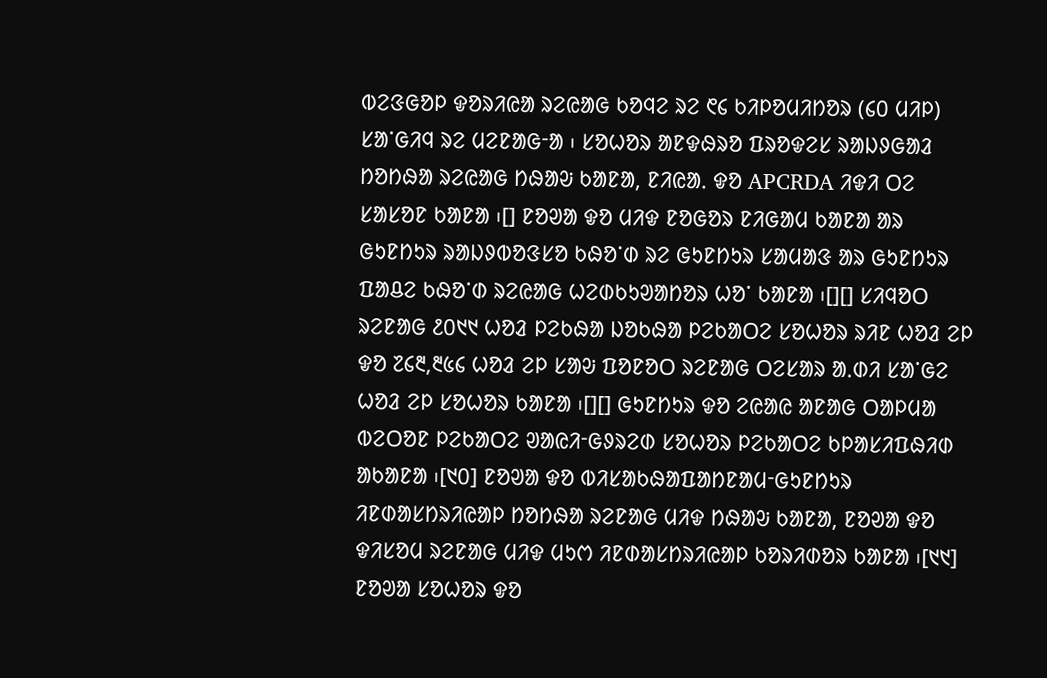ᱵᱮᱝᱜᱚᱞ ᱫᱚᱨᱤᱭᱟ ᱨᱮᱭᱟᱜ ᱠᱚᱧᱮ ᱨᱮ ᱖᱔ ᱠᱤᱞᱚᱢᱤᱴᱚᱨ (᱔᱐ ᱢᱤᱞ) ᱥᱟᱸᱜᱤᱧ ᱨᱮ ᱢᱮᱱᱟᱜᱼᱟ ᱾ ᱥᱚᱦᱚᱨ ᱟᱱᱫᱷᱨᱚ ᱯᱨᱚᱫᱮᱥ ᱨᱟᱡᱽᱜᱟᱲ ᱴᱚᱴᱷᱟ ᱨᱮᱭᱟᱜ ᱴᱷᱟᱶ ᱠᱟᱱᱟ, ᱱᱤᱭᱟᱹ ᱫᱚ APCRDA ᱤᱫᱤ ᱛᱮ ᱥᱟᱥᱚᱱ ᱠᱟᱱᱟ ᱾[] ᱱᱚᱣᱟ ᱫᱚ ᱢᱤᱫ ᱱᱚᱜᱚᱨ ᱱᱤᱜᱟᱢ ᱠᱟᱱᱟ ᱟᱨ ᱜᱩᱱᱴᱩᱨ ᱨᱟᱡᱽᱵᱚᱝᱥᱚ ᱠᱷᱚᱸᱰ ᱨᱮ ᱜᱩᱱᱴᱩᱨ ᱥᱟᱢᱟᱝ ᱟᱨ ᱜᱩᱱᱴᱩᱨ ᱯᱟᱪᱮ ᱠᱷᱚᱸᱰ ᱨᱮᱭᱟᱜ ᱦᱮᱰᱠᱩᱣᱟᱴᱚᱨ ᱦᱚᱸ ᱠᱟᱱᱟ ᱾[][] ᱥᱤᱧᱚᱛ ᱨᱮᱱᱟᱜ ᱒᱐᱑᱑ ᱦᱚᱲ ᱞᱮᱠᱷᱟ ᱡᱚᱠᱷᱟ ᱞᱮᱠᱟᱛᱮ ᱥᱚᱦᱚᱨ ᱨᱤᱱ ᱦᱚᱲ ᱮᱞ ᱫᱚ ᱗᱔᱓,᱓᱕᱔ ᱦᱚᱲ ᱮᱞ ᱥᱟᱶ ᱯᱚᱱᱚᱛ ᱨᱮᱱᱟᱜ ᱛᱮᱥᱟᱨ ᱟᱹᱰᱤ ᱥᱟᱸᱜᱮ ᱦᱚᱲ ᱮᱞ ᱥᱚᱦᱚᱨ ᱠᱟᱱᱟ ᱾[][] ᱜᱩᱱᱴᱩᱨ ᱫᱚ ᱮᱭᱟᱭ ᱟᱱᱟᱜ ᱛᱟᱞᱢᱟ ᱵᱮᱛᱚᱱ ᱞᱮᱠᱟᱛᱮ ᱣᱟᱭᱤᱼᱜᱽᱨᱮᱰ ᱥᱚᱦᱚᱨ ᱞᱮᱠᱟᱛᱮ ᱠᱞᱟᱥᱤᱯᱷᱤᱰ ᱟᱠᱟᱱᱟ ᱾[᱑᱐] ᱱᱚᱣᱟ ᱫᱚ ᱵᱤᱥᱟᱠᱷᱟᱯᱟᱴᱱᱟᱢᱼᱜᱩᱱᱴᱩᱨ ᱤᱱᱰᱟᱥᱴᱨᱤᱭᱟᱞ ᱴᱚᱴᱷᱟ ᱨᱮᱱᱟᱜ ᱢᱤᱫ ᱴᱷᱟᱶ ᱠᱟᱱᱟ, ᱱᱚᱣᱟ ᱫᱚ ᱫᱤᱥᱚᱢ ᱨᱮᱱᱟᱜ ᱢᱤᱫ ᱢᱩᱬ ᱤᱱᱰᱟᱥᱴᱨᱤᱭᱟᱞ ᱠᱚᱨᱤᱰᱚᱨ ᱠᱟᱱᱟ ᱾[᱑᱑] ᱱᱚᱣᱟ ᱥᱚᱦᱚᱨ ᱫᱚ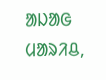ᱟᱡᱟᱜ ᱢᱟᱨᱤᱪ,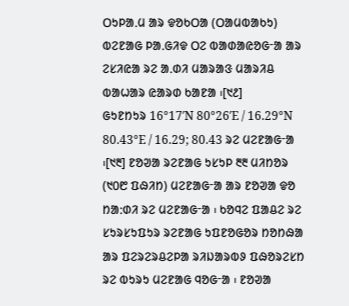ᱛᱩᱞᱟᱹᱢ ᱟᱨ ᱫᱚᱠᱛᱟ (ᱛᱟᱢᱵᱟᱠᱩ) ᱵᱮᱱᱟᱜ ᱞᱟᱹᱜᱤᱫ ᱛᱮ ᱵᱟᱰᱟᱭᱚᱜᱼᱟ ᱟᱨ ᱮᱥᱤᱭᱟ ᱨᱮ ᱟᱹᱰᱤ ᱢᱟᱨᱟᱝ ᱢᱟᱨᱤᱪ ᱵᱟᱦᱟᱨ ᱭᱟᱨᱰ ᱠᱟᱱᱟ ᱾[᱑᱒]
ᱜᱩᱱᱴᱩᱨ 16°17′N 80°26′E / 16.29°N 80.43°E / 16.29; 80.43 ᱨᱮ ᱢᱮᱱᱟᱜᱼᱟ ᱾[᱑᱓] ᱱᱚᱣᱟ ᱨᱮᱱᱟᱜ ᱩᱥᱩᱞ ᱓᱓ ᱢᱤᱴᱚᱨ (᱑᱐᱘ ᱯᱷᱤᱴ) ᱢᱮᱱᱟᱜᱼᱟ ᱟᱨ ᱱᱚᱣᱟ ᱫᱚ ᱴᱟᱺᱰᱤ ᱨᱮ ᱢᱮᱱᱟᱜᱼᱟ ᱾ ᱠᱚᱧᱮ ᱯᱟᱪᱮ ᱨᱮ ᱥᱩᱨᱥᱩᱯᱩᱨ ᱨᱮᱱᱟᱜ ᱩᱯᱱᱚᱜᱚᱨ ᱴᱚᱴᱷᱟ ᱟᱨ ᱯᱮᱨᱮᱨᱪᱮᱞᱟ ᱨᱤᱡᱟᱨᱵᱽ ᱯᱷᱚᱨᱮᱥᱴ ᱨᱮ ᱵᱩᱨᱩ ᱢᱮᱱᱟᱜ ᱧᱚᱜᱼᱟ ᱾ ᱱᱚᱣᱟ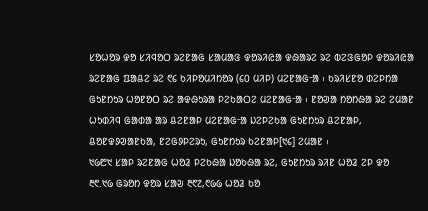ᱥᱚᱦᱚᱨ ᱫᱚ ᱥᱤᱧᱚᱛ ᱨᱮᱱᱟᱜ ᱥᱟᱢᱟᱝ ᱫᱚᱨᱤᱭᱟ ᱫᱷᱟᱨᱮ ᱨᱮ ᱵᱮᱝᱜᱚᱞ ᱫᱚᱨᱤᱭᱟ ᱨᱮᱱᱟᱜ ᱯᱟᱪᱮ ᱨᱮ ᱖᱔ ᱠᱤᱞᱚᱢᱤᱴᱚᱨ (᱔᱐ ᱢᱤᱞ) ᱢᱮᱱᱟᱜᱼᱟ ᱾ ᱠᱨᱤᱥᱱᱚ ᱰᱮᱞᱴᱟ ᱜᱩᱱᱴᱩᱨ ᱦᱚᱱᱚᱛ ᱨᱮ ᱟᱫᱷᱩᱨᱟ ᱞᱮᱠᱟᱛᱮ ᱢᱮᱱᱟᱜᱼᱟ ᱾ ᱱᱚᱣᱟ ᱴᱚᱴᱷᱟ ᱨᱮ ᱮᱢᱟᱱ ᱦᱩᱰᱤᱧ ᱜᱟᱰᱟ ᱟᱨ ᱪᱮᱱᱟᱞ ᱢᱮᱱᱟᱜᱼᱟ ᱡᱮᱞᱮᱠᱟ ᱜᱩᱱᱴᱩᱨ ᱪᱮᱱᱟᱞ, ᱪᱚᱱᱫᱽᱣᱟᱱᱠᱟ, ᱱᱮᱜᱽᱞᱮᱨᱩ, ᱜᱩᱱᱴᱩᱨ ᱠᱮᱱᱟᱞ[᱑᱔] ᱮᱢᱟᱱ ᱾
᱑᱙᱘᱑ ᱥᱟᱞ ᱨᱮᱱᱟᱜ ᱦᱚᱲ ᱞᱮᱠᱷᱟ ᱡᱚᱠᱷᱟ ᱨᱮ, ᱜᱩᱱᱴᱩᱨ ᱨᱤᱱ ᱦᱚᱲ ᱮᱞ ᱫᱚ ᱓᱖.᱑᱙ ᱜᱨᱚᱴ ᱫᱚᱨ ᱥᱟᱶ ᱓᱖᱗,᱖᱙᱙ ᱦᱚᱲ ᱠᱚ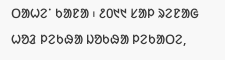ᱛᱟᱦᱮᱸ ᱠᱟᱱᱟ ᱾ ᱒᱐᱑᱑ ᱥᱟᱞ ᱨᱮᱱᱟᱜ ᱦᱚᱲ ᱞᱮᱠᱷᱟ ᱡᱚᱠᱷᱟ ᱞᱮᱠᱟᱛᱮ,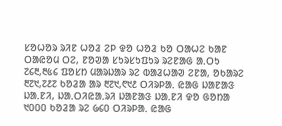ᱥᱚᱦᱚᱨ ᱨᱤᱱ ᱦᱚᱲ ᱮᱞ ᱫᱚ ᱦᱚᱲ ᱠᱚ ᱛᱟᱦᱮ ᱠᱟᱱ ᱛᱟᱭᱚᱢ ᱛᱮ, ᱱᱚᱣᱟ ᱥᱩᱨᱥᱩᱯᱩᱨ ᱨᱮᱱᱟᱜ ᱟᱹᱛᱩ ᱗᱔᱓,᱓᱕᱔ ᱯᱚᱥᱴ ᱢᱟᱨᱡᱟᱨ ᱨᱮ ᱵᱟᱲᱦᱟᱣ ᱮᱱᱟ, ᱚᱠᱟᱨᱮ ᱓᱗᱑,᱗᱒᱗ ᱠᱚᱲᱟ ᱟᱨ ᱓᱗᱑,᱖᱑᱒ ᱛᱤᱨᱞᱟᱹ ᱭᱟᱜ ᱡᱟᱱᱟᱝ ᱡᱟᱹᱱᱤ, ᱡᱟᱹᱛᱤᱭᱟᱹᱨᱤ ᱡᱟᱱᱟᱝ ᱡᱟᱹᱱᱤ ᱫᱚ ᱜᱚᱴᱟ ᱑᱐᱐᱐ ᱠᱚᱲᱟ ᱨᱮ ᱙᱔᱐ ᱛᱤᱨᱞᱟᱹ ᱭᱟᱜ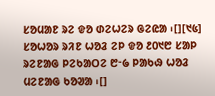ᱥᱚᱢᱟᱱ ᱨᱮ ᱫᱚ ᱰᱮᱦᱮᱨ ᱜᱮᱭᱟ ᱾[][᱑᱕] ᱥᱚᱦᱚᱨ ᱨᱤᱱ ᱦᱚᱲ ᱮᱞ ᱫᱚ ᱒᱐᱑᱘ ᱥᱟᱞ ᱨᱮᱱᱟᱜ ᱞᱮᱠᱟᱛᱮ ᱘ᱼ᱙ ᱞᱟᱠᱷ ᱦᱚᱲ ᱢᱮᱱᱟᱜ ᱠᱚᱣᱟ ᱾[]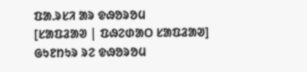ᱯᱟᱹᱨᱥᱤ ᱟᱨ ᱫᱷᱚᱨᱚᱢ
[ᱥᱟᱯᱲᱟᱣ | ᱯᱷᱮᱰᱟᱛ ᱥᱟᱯᱲᱟᱣ]
ᱜᱩᱱᱴᱩᱨ ᱨᱮ ᱫᱷᱚᱨᱚᱢ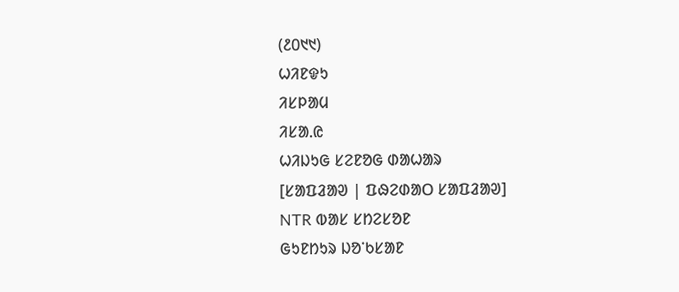(᱒᱐᱑᱑)
ᱦᱤᱱᱫᱩ
ᱤᱥᱞᱟᱢ
ᱤᱥᱟᱹᱭ
ᱦᱤᱡᱩᱜ ᱥᱮᱱᱚᱜ ᱰᱟᱦᱟᱨ
[ᱥᱟᱯᱲᱟᱣ | ᱯᱷᱮᱰᱟᱛ ᱥᱟᱯᱲᱟᱣ]
NTR ᱵᱟᱥ ᱥᱴᱮᱥᱚᱱ
ᱜᱩᱱᱴᱩᱨ ᱡᱚᱸᱠᱥᱟᱱ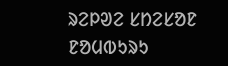ᱨᱮᱞᱣᱮ ᱥᱴᱮᱥᱚᱱ
ᱱᱚᱢᱵᱩᱨᱩ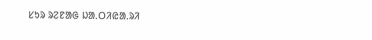ᱥᱩᱨ ᱨᱮᱱᱟᱜ ᱡᱟᱹᱛᱤᱭᱟᱹᱨᱤ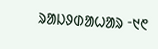ᱨᱟᱡᱽᱰᱟᱦᱟᱨ ᱼ᱑᱖